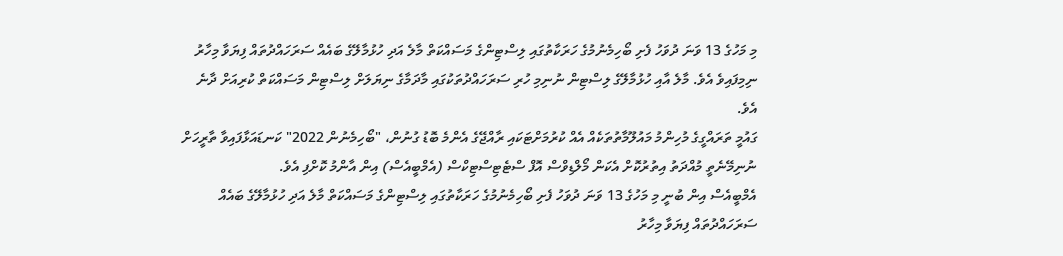މި މަހުގެ 13 ވަނަ ދުވަހު ފެށި ބޯހިމެނުމުގެ ހަރަކާތުގައި ލިސްޓިންގެ މަސައްކަތް މާލެ އަދި ހުޅުމާލޭގެ ބައެއް ސަރަހައްދުތައް ފިޔަވާ މިހާރު ނިމިފައިވެ އެވެ. މާލެ އާއި ހުޅުމާލޭގެ ލިސްޓިން ނުނިމި ހުރި ސަރަހައްދުތަކުގައި މާދަމާގެ ނިޔަލަށް ލިސްޓިން މަސައްކަތް ކުރިއަށް ދާނެ އެވެ.
ގައުމީ ތަރައްގީގެ މުހިންމު މައުލޫމާތުތަކެއް އެއް ކުރުމަށްޓަކައި ރާއްޖޭގެ އެންމެ ބޮޑު ގުނުން، "ބޯހިމެނުން 2022" ކަނޑައަޅާފައިވާ ތާރީހަށް ނުނިމޭނެތީ މުއްދަތު އިތުރުކޮށް އެކަން މޯލްޑިވްސް އޮފް ސްޓެޓިސްޓިކްސް (އެމްބީއެސް) އިން އާންމު ކޮށްފި އެވެ.
އެމްބީއެސް އިން ބުނީ މި މަހުގެ 13 ވަނަ ދުވަހު ފެށި ބޯހިމެނުމުގެ ހަރަކާތުގައި ލިސްޓިންގެ މަސައްކަތް މާލެ އަދި ހުޅުމާލޭގެ ބައެއް ސަރަހައްދުތައް ފިޔަވާ މިހާރު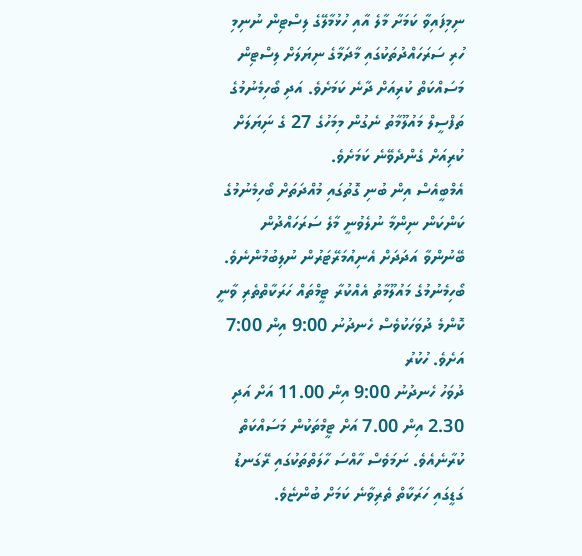ނިމިފައިވާ ކަމަށާ މާލެ އާއި ހުޅުމާލޭގެ ލިސްޓިން ނުނިމި ހުރި ސަރަހައްދުތަކުގައި މާދަމާގެ ނިޔަލަށް ލިސްޓިން މަސައްކަތް ކުރިއަށް ދާނެ ކަމަށެވެ. އަދި ބޯހިމެނުމުގެ ތަފްސީލް މައުލޫމާތު ނެގުން މިމަހުގެ 27 ގެ ނިަޔަލަށް ކުރިއަށް ގެންދެވޭނެ ކަމަށެވެ.
އެމްބީއެސް އިން ބުނި ގޮތުގައި މުއްދަތަށް ބޯހިމެނުމުގެ ކަންކަން ނިންމާ ނުލެވުނީ މާލެ ސަރަހައްދުން ބޭނުންވާ އަދަދަށް އެނިއުމަރޭޓަރުން ނުލިބުމުންނެވެ.
ބޯހިމެނުމުގެ މައުލޫމާތު އެއްކުރާ ޓީމްތައް ހަރަކާތްތެރި ވާނީ ކޮންމެ ދުވަހަކުވެސް ހެނދުނު 9:00 އިން 7:00 އަށެވެ. ހުކުރު
ދުވަހު ހެނދުނު 9:00 އިން 11.00 އަށް އަދި 2.30 އިން 7.00 އަށް ޓީމްތަކުން މަސައްކަތް ކުރާނެއެވެ. ނަމަވެސް ހާއްސަ ހާލަތްތަކުގައި ރޭގަނޑު ގަޑީގައި ހަރަކާތް ތެރިވާނެ ކަމަށް ބުންޏެވެ.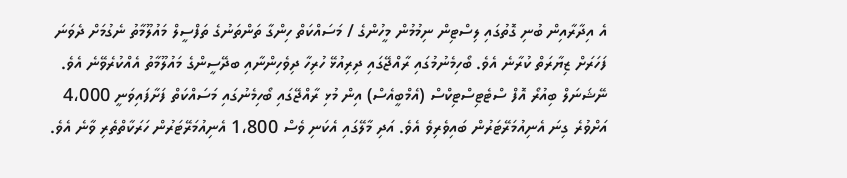އެ އިދާރާއިން ބުނި ގޮތުގައި ލިސްޓިން ނިމުމުން މީހުންގެ / މަސައްކަތް ހިންގާ ތަންތަނުގެ ތަފްސީލް މައުލޫމާތު ނެގުމަށް ދެވަނަ ފަހަރަށް ޒިޔާރަތް ކުރާނެ އެވެ. ބޯހިމެނުމުގައި ރާއްޖޭގައި ދިރިއުޅޭ ހުރިހާ ދިވެހިންނާއި ބދޭސީންގެ މައުލޫމާތު އެއްކުރެވޭނެ އެވެ.
ނޭޝަނަލް ބިއުރޯ އޮފް ސްޓެޓިސްޓިކްސް (އެމްބީއެސް) އިން މުޅި ރާއްޖޭގައި ބޯހިމެނުގައި މަސައްކަތް ފަށާފައިވަނީ 4،000 އަށްވުރެ ގިނަ އެނިއުމަރޭޓަރުން ބައިވެރިވެ އެވެ. އަދި މާލޭގައި އެކަނި ވެސް 1،800 އެނިއުމަރޭޓަރުން ހަރަކާތްތެރި ވާނެ އެވެ.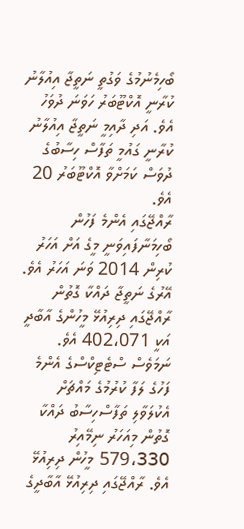ބޯހިމެނުމުގެ ވަގުތީ ނަތީޖާ އިއުލާނު ކުރާނީ އޮކްޓޫބަރު ހަވަނަ ދުވަހު އެވެ. އަދި ދާއިމީ ނަތީޖާ އިއުލާނު ކުރާނީ ގައުމީ ތަފާސް ހިސާބުގެ ދުވަސް ކަމަށްވާ އޮކްޓޫބަރު 20 އެވެ.
ރާއްޖޭގައި އެންމެ ފަހުން ބޯހިމަނާފައިވަނީ މީގެ އަށް އަހަރު ކުރިން 2014 ވަނަ އަހަރު އެވެ. އޭރުގެ ނަތީޖާ ދައްކާ ގޮތުން ރާއްޖޭގައި ދިރިއުޅޭ މީހުންގެ އާބާދީ އަކީ 402،071 އެވެ. ނަމަވެސް ސްޓެޓިކްސްގެ އެންމެ ފަހުގެ ލަފާ ކުރުމުގެ މައްޗަށް އެކުލަވާލި ތަފާސްހިސާބު ދައްކާ ގޮތުން މިއަހަރު ނިމޭއިރު 579،330 މީހުން ދިރިއުޅޭ އެވެ. ރާއްޖޭގައި ދިރިއުޅޭ އާބާދީގެ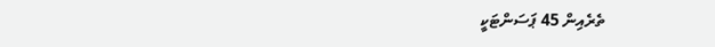ތެރެއިން 45 ޕަސަންޓަކީ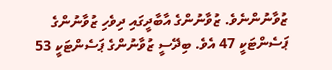ޒުވާނުންނެވެ. ޒުވާނުންގެ އާބާދީގައި ދިވެހި ޒުވާނުންގެ ޕަސެންޓަކީ 47 އެވެ. ބިދޭސީ ޒުވާނުންގެ ޕަސެންޓަކީ 53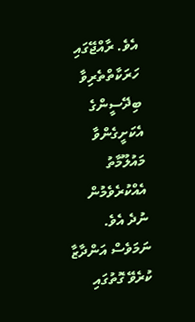އެވެ. ރާއްޖޭގައި ހަރަކާތްތެރިވާ ބިދޭސީންގެ އެކަށީގެންވާ މައުލޫމާތު އެއްކުރެވެމުން ނުދެ އެވެ. ނަމަވެސް އަންދާޒާ ކުރެވޭ ގޮތުގައި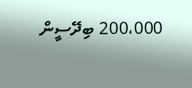200،000 ބިދޭސީން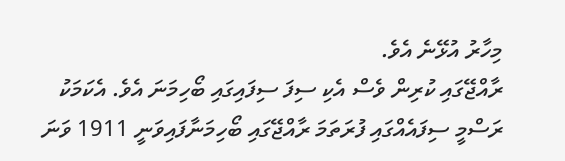މިހާރު އުޅޭނެ އެވެ.
ރާއްޖޭގައި ކުރިން ވެސް އެކި ސިފަ ސިފައިގައި ބޯހިމަނަ އެވެ. އެކަމަކު ރަސްމީ ސިފައެއްގައި ފުރަތަމަ ރާއްޖޭގައި ބޯހިމަނާފައިވަނީ 1911 ވަނަ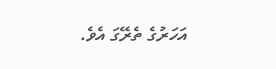އަހަރުގެ ތެރޭގަ އެވެ.